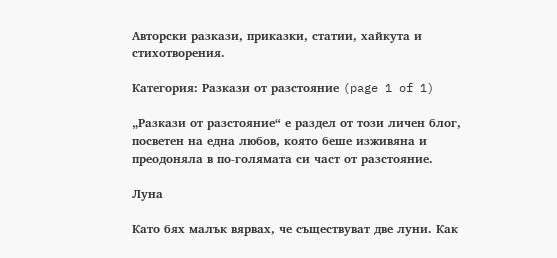Aвторски разкази, приказки, статии, хайкута и стихотворения.

Категория: Разкази от разстояние (page 1 of 1)

„Разкази от разстояние“ е раздел от този личен блог, посветен на една любов, която беше изживяна и преодоняла в по-голямата си част от разстояние.

Луна

Като бях малък вярвах, че съществуват две луни. Как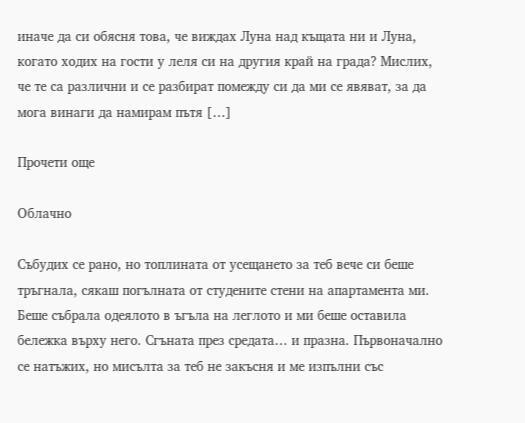иначе да си обясня това, че виждах Луна над къщата ни и Луна, когато ходих на гости у леля си на другия край на града? Мислих, че те са различни и се разбират помежду си да ми се явяват, за да мога винаги да намирам пътя […]

Прочети още

Облачно

Събудих се рано, но топлината от усещането за теб вече си беше тръгнала, сякаш погълната от студените стени на апартамента ми. Беше събрала одеялото в ъгъла на леглото и ми беше оставила бележка върху него. Сгъната през средата… и празна. Първоначално се натъжих, но мисълта за теб не закъсня и ме изпълни със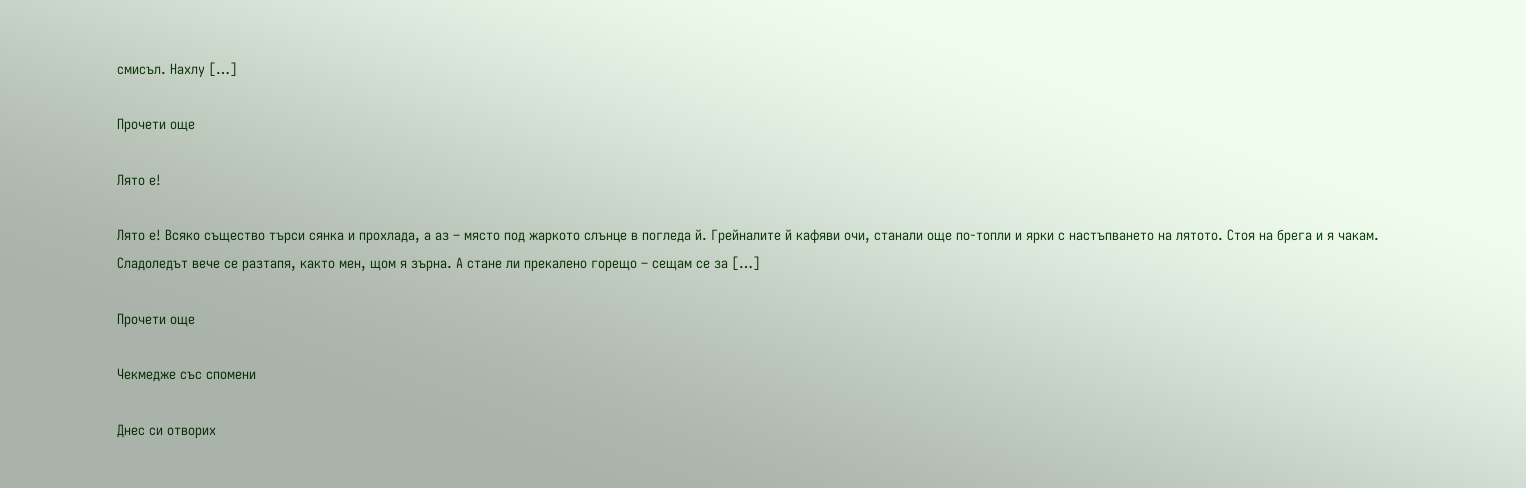смисъл. Нахлу […]

Прочети още

Лято е!

Лято е! Всяко същество търси сянка и прохлада, а аз – място под жаркото слънце в погледа й. Грейналите й кафяви очи, станали още по-топли и ярки с настъпването на лятото. Стоя на брега и я чакам. Сладоледът вече се разтапя, както мен, щом я зърна. А стане ли прекалено горещо – сещам се за […]

Прочети още

Чекмедже със спомени

Днес си отворих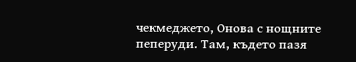чекмеджето, Онова с нощните пеперуди. Там, където пазя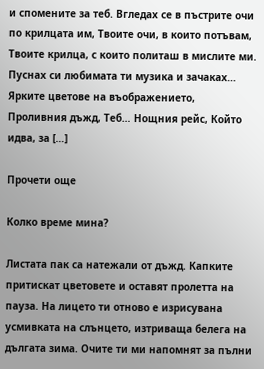и спомените за теб. Вгледах се в пъстрите очи по крилцата им, Твоите очи, в които потъвам, Твоите крилца, с които политаш в мислите ми. Пуснах си любимата ти музика и зачаках… Ярките цветове на въображението, Проливния дъжд, Теб… Нощния рейс, Който идва, за […]

Прочети още

Колко време мина?

Листата пак са натежали от дъжд. Капките притискат цветовете и оставят пролетта на пауза. На лицето ти отново е изрисувана усмивката на слънцето, изтриваща белега на дългата зима. Очите ти ми напомнят за пълни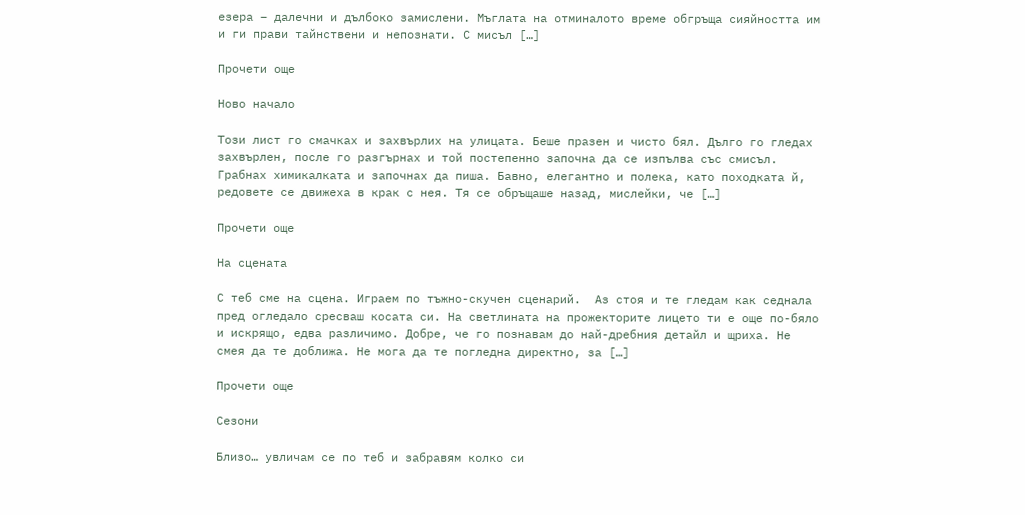езера – далечни и дълбоко замислени. Мъглата на отминалото време обгръща сияйността им и ги прави тайнствени и непознати. С мисъл […]

Прочети още

Ново начало

Този лист го смачках и захвърлих на улицата. Беше празен и чисто бял. Дълго го гледах захвърлен, после го разгърнах и той постепенно започна да се изпълва със смисъл. Грабнах химикалката и започнах да пиша. Бавно, елегантно и полека, като походката й, редовете се движеха в крак с нея. Тя се обръщаше назад, мислейки, че […]

Прочети още

На сцената

С теб сме на сцена. Играем по тъжно-скучен сценарий.  Аз стоя и те гледам как седнала пред огледало сресваш косата си. На светлината на прожекторите лицето ти е още по-бяло и искрящо, едва различимо. Добре, че го познавам до най-дребния детайл и щриха. Не смея да те доближа. Не мога да те погледна директно, за […]

Прочети още

Сезони

Близо… увличам се по теб и забравям колко си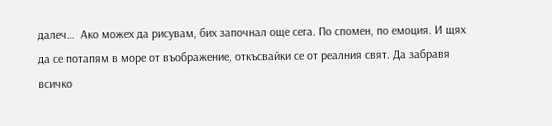далеч…  Ако можех да рисувам, бих започнал още сега. По спомен, по емоция. И щях да се потапям в море от въображение, откъсвайки се от реалния свят. Да забравя всичко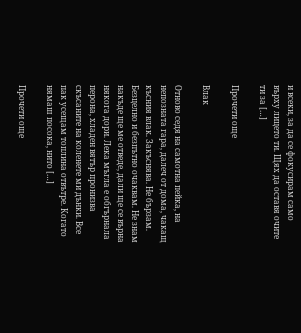и всеки, за да се фокусирам само върху лицето ти. Щях да оставя очите ти за […]

Прочети още

Влак

Отново седя на самотна пейка, на непозната гара, далеч от дома, чакащ късния влак. Закъснява. Не бързам. Безцелно и безпътно очаквам. Не знам накъде ще ме отведе, дали ще се върна някога дори. Лека мъгла е обгърнала перона, хладен вятър пронизва скъсаните на коленете ми дънки. Все пак усещам топлина отвътре. Когато нямаш посока, нито […]

Прочети още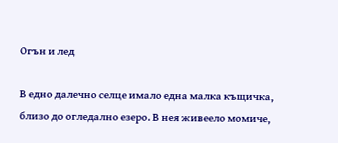Oгън и лед

В едно далечно селце имало една малка къщичка, близо до огледално езеро. В нея живеело момиче,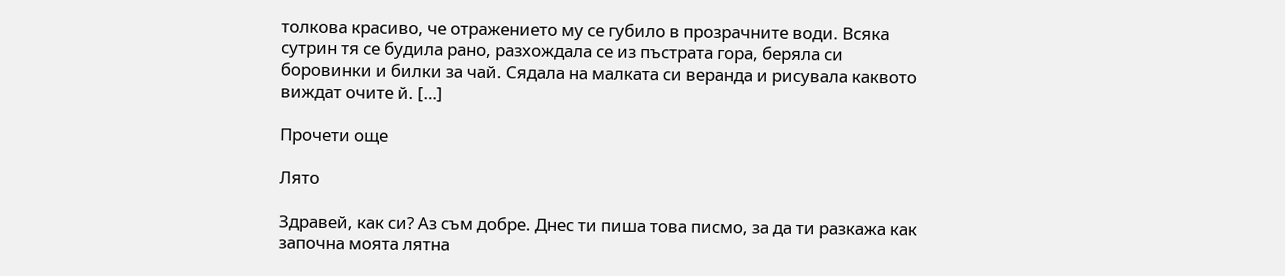толкова красиво, че отражението му се губило в прозрачните води. Всяка сутрин тя се будила рано, разхождала се из пъстрата гора, беряла си боровинки и билки за чай. Сядала на малката си веранда и рисувала каквото виждат очите й. […]

Прочети още

Лято

Здравей, как си? Аз съм добре. Днес ти пиша това писмо, за да ти разкажа как започна моята лятна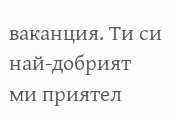ваканция. Ти си най-добрият ми приятел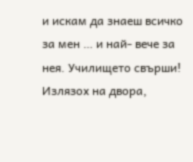и искам да знаеш всичко за мен … и най- вече за нея. Училището свърши! Излязох на двора,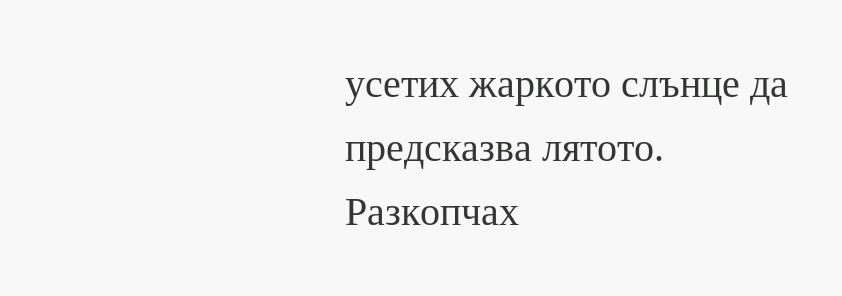усетих жаркото слънце да предсказва лятото. Разкопчах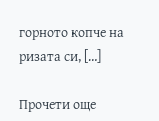горното копче на ризата си, […]

Прочети още